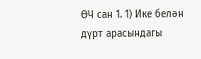ӨЧ сан 1. 1) Ике белән дүрт арасындагы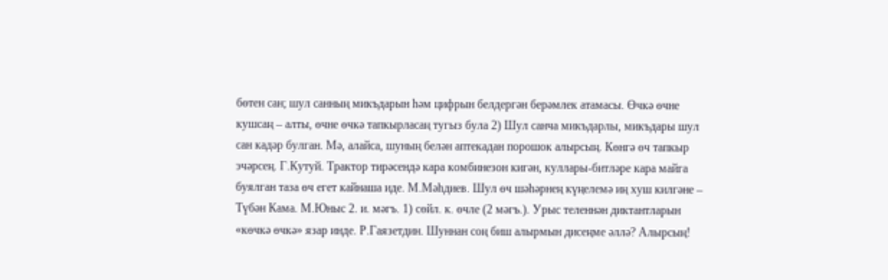бөтен сан; шул санның микъдарын һәм цифрын белдергән берәмлек атамасы. Өчкә өчне кушсаң ‒ алты, өчне өчкә тапкырласаң тугыз була 2) Шул санча микъдарлы, микъдары шул сан кадәр булган. Мә, алайса, шуның белән аптекадан порошок алырсың. Көнгә өч тапкыр эчәрсең. Г.Кутуй. Трактор тирәсендә кара комбинезон кигән, куллары-битләре кара майга буялган таза өч егет кайнаша иде. М.Мәһдиев. Шул өч шәһәрнең күңелемә иң хуш килгәне – Түбән Кама. М.Юныс 2. и. мәгъ. 1) сөйл. к. өчле (2 мәгъ.). Урыс теленнән диктантларын «көчкә өчкә» язар инде. Р.Гаязетдин. Шуннан соң биш алырмын дисеңме әллә? Алырсың!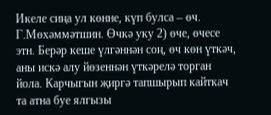Икеле сиңа ул көнне, күп булса – өч. Г.Мөхәммәтшин. Өчкә уку 2) өче, өчесе этн. Берәр кеше үлгәннән соң, өч көн үткәч, аны искә алу йөзеннән үткәрелә торган йола. Карчыгын җиргә тапшырып кайткач та атна буе ялгызы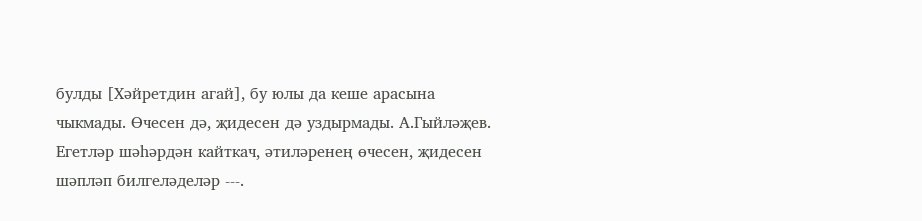булды [Хәйретдин агай], бу юлы да кеше арасына чыкмады. Өчесен дә, җидесен дә уздырмады. А.Гыйләҗев. Егетләр шәһәрдән кайткач, әтиләренең өчесен, җидесен шәпләп билгеләделәр ---.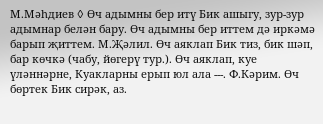М.Мәһдиев ◊ Өч адымны бер итү Бик ашыгу, зур-зур адымнар белән бару. Өч адымны бер иттем дә иркәмә барып җиттем. М.Җәлил. Өч аяклап Бик тиз, бик шәп, бар көчкә (чабу, йөгерү тур.). Өч аяклап, куе үләннәрне, Куакларны ерып юл ала ---. Ф.Кәрим. Өч бөртек Бик сирәк, аз.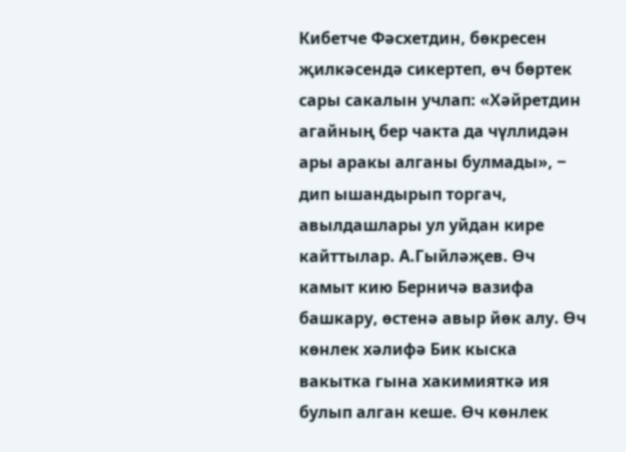Кибетче Фәсхетдин, бөкресен җилкәсендә сикертеп, өч бөртек сары сакалын учлап: «Хәйретдин агайның бер чакта да чүллидән ары аракы алганы булмады», ‒ дип ышандырып торгач, авылдашлары ул уйдан кире кайттылар. А.Гыйләҗев. Өч камыт кию Берничә вазифа башкару, өстенә авыр йөк алу. Өч көнлек хәлифә Бик кыска вакытка гына хакимияткә ия булып алган кеше. Өч көнлек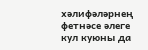хәлифәләрнең фетнәсе әлеге кул куюны да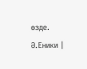өзде. Ә.Еники |